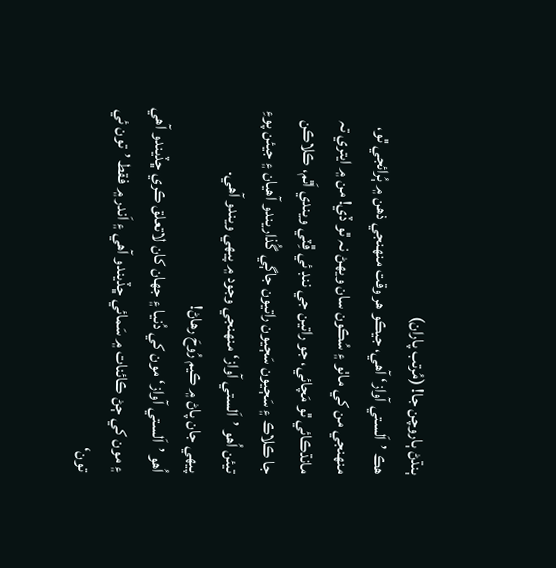ٻنڌڻ ٻاروچن جا! (مُرتب پاران)
هڪ ’اَلستي آواز‘ آهي، جيڪو هر وقت منھنجي ذهن ۾ ٻُرائجي ٿو، منھنجي من کي ماٺو ۽ سُڪون سان ويھڻ نہ ٿو ڏي! من ۾ ايتري تہ مانڌڪائي ٿو مَچائي، جو راتين جي ننڊ ئي ڦِٽي ويندي اَٿم، ڪلاڪن جا ڪلاڪ ۽ سَڄيون سَڄيون راتيون جاڳي گُذاريندو آهيان ۽ جيئن پوءِ تيئن اُهو ’اَلستي آواز‘ منھنجي وجود ۾ پيھي ويندو آهي.
پيھي جان پاڻ ۾ ڪيم رُوحَ رهاڻ!
اُهو ’اَلستي آواز‘ مون کي دُنيا ۽ جھان کان لاتعلق ڪري ڇڏيندو آهي ۽ مون کي ڄڻ ڪائنات ۾ سَمائي ڇڏيندو آهي ۽ اَندر ۾ فقط ’تون ئي تون‘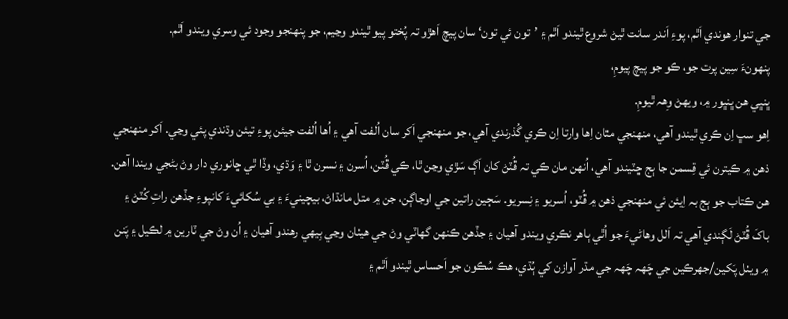جي تنوار هوندي اَٿم، پوءِ اَندر سانت ٿيڻ شروع ٿيندو اَٿم ۽ ’تون ئي تون‘ سان پيچ اَهڙو تہ پُختو پيو ٿيندو وڃيم، جو پنھنجو وجود ئي وسري ويندو اَٿم.
پنھونءَ سِين پرت جو، ڪو جو پيچ پيومِ،
ڀنڀي هن ڀنڀور ۾، ويھڻ وِھہ ٿيومِ.
اِهو سڀ اِن ڪري ٿيندو آهي، منھنجي مٿان اِها وارتا اِن ڪري گُذرندي آهي، جو منھنجي اَکر سان اُلفت آهي ۽ اُها اُلفت جيئن پوءِ تيئن وڌندي پئي وڃي. اَکر منھنجي ذهن ۾ ڪيترن ئي قِسمن جا ٻج ڇٽيندو آهي، اُنھن مان ڪي تہ ڦُٽڻ کان اَڳ سَڙي وڃن ٿا، ڪي ڦُٽن، اُسرن ۽ نسرن ٿا ۽ وَڌي، وڏا ٿي ڇانوري دار وڻ بڻجي ويندا آهن.
هن ڪتاب جو ٻج بہ اِيئن ئي منھنجي ذهن ۾ ڦُٽو، اُسريو ۽ نِسريو. سَڄين راتين جي اوجاڳن، جن ۾ متل مانڌاڻ، بيچينيءَ ۽ بي سُکائيءَ کانپوءِ جڏهن راتِ کُٽڻ ۽ باکَ ڦُٽڻ لَڳندي آهي تہ اَلل وهاڻيءَ جو اُٿي ٻاهر نڪري ويندو آهيان ۽ جڏهن ڪنھن گهاٽي وڻ جي هيٺان وڃي بِيھي رهندو آهيان ۽ اُن وڻ جي ٽارين ۾ لڪيل ۽ پَنن ۾ ويٺل پَکين/جهرڪين جي چَھہ چَھہ جي مڌر آوازن کي ٻُڌي، هڪ سُڪون جو اَحساس ٿيندو اَٿم ۽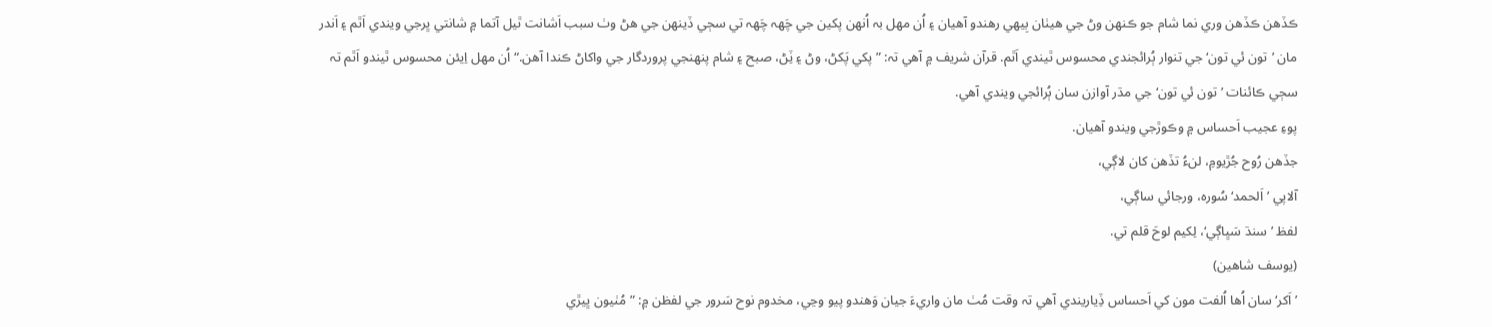ڪڏهن ڪڏهن وري نما شام جو ڪنھن وڻ جي هيٺان بِيھي رهندو آهيان ۽ اُن مھل بہ اُنھن پکين جي چَھہ چَھہ تي سڄي ڏينھن جي هڻ وٺ سبب اَشانت ٿيل آتما ۾ شانتي ڀرجي ويندي اَٿم ۽ اَندر مان ’تون ئي تون‘ جي تنوار ٻُرائجندي محسوس ٿيندي اَٿم. قرآن شريف ۾ آهي تہ: ”پکي پَکڻ، وڻ ۽ ٽِڻ، صبح ۽ شام پنھنجي پروردگار جي واکاڻ ڪندا آهن.“ اُن مھل اِيئن محسوس ٿيندو اَٿم تہ سڄي ڪائنات ’تون ئي تون‘ جي مڌر آوازن سان ٻُرائجي ويندي آهي.
پوءِ عجيب اَحساس ۾ وڪوڙجي ويندو آهيان.
جڏهن رُوح جُڙيومِ، لنءُ تڏهن کان لاڳي،
آلاپي ’اَلحمد‘ سُوره، ورجائي ساڳي،
لفظ ’سنڌ سَڀاڳي‘، لِکيم لوحَ قلم تي.
(يوسف شاهين)
’اَکر‘ سان اُها اُلفت مون کي اَحساس ڏِياريندي آهي تہ وقت مُٺ مان واريءَ جيان وَهندو پيو وڃي، مخدوم نوح سَرور جي لفظن ۾: ”مُٺيون ڀيڙي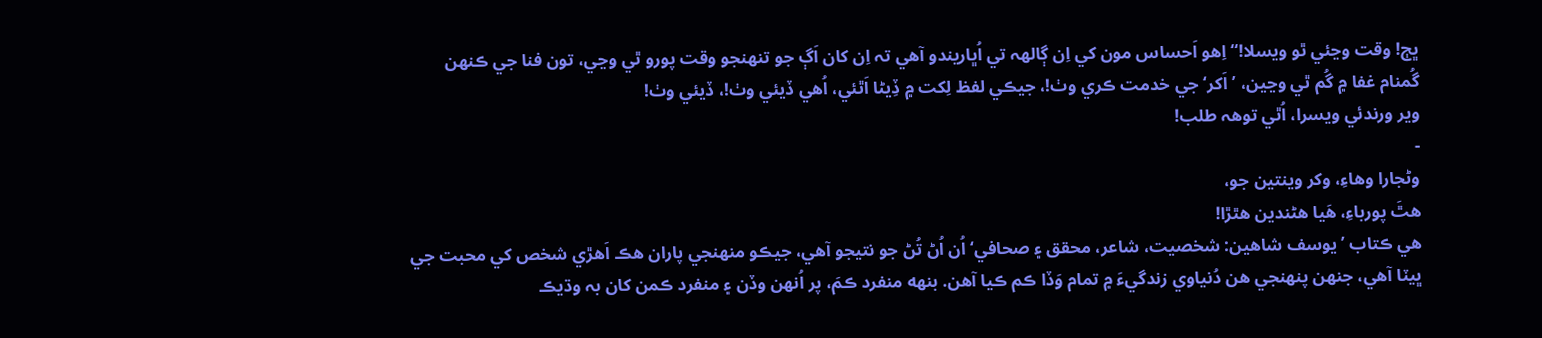ڀڄ! وقت وڃئي ٿو ويسلا!“ اِهو اَحساس مون کي اِن ڳالھہ تي اُڀاريندو آهي تہ اِن کان اَڳ جو تنھنجو وقت پورو ٿي وڃي، تون فنا جي ڪنھن گُمنام غفا ۾ گُم ٿي وڃين، ’اَکر‘ جي خدمت ڪري وٺ!، جيڪي لفظ لِکت ۾ ڏِيڻا اَٿئي، اُهي ڏيئي وٺ!، ڏيئي وٺ!
وير ورندئي ويسرا، اُٿي توھہ طلب!
-
وڻجارا وهاءِ، وکر وينتين جو،
هٿَ پورباءِ، هَيا هڻندين هٿڙا!
هي ڪتاب ’يوسف شاهين: شخصيت، شاعر، محقق ۽ صحافي‘ اُن اُڻ تُڻ جو نتيجو آهي، جيڪو منھنجي پاران هڪ اَهڙي شخص کي محبت جي ڀيٽا آهي، جنھن پنھنجي هن دُنياوي زندگيءَ ۾ تمام وَڏا ڪم ڪيا آهن. بنھه منفرد ڪمَ، پر اُنھن وڏن ۽ منفرد ڪمن کان بہ وڌيڪ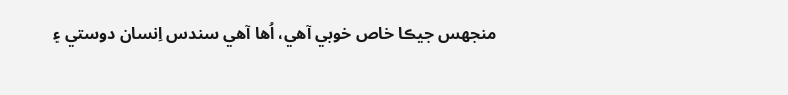منجهس جيڪا خاص خوبي آهي، اُها آهي سندس اِنسان دوستي ۽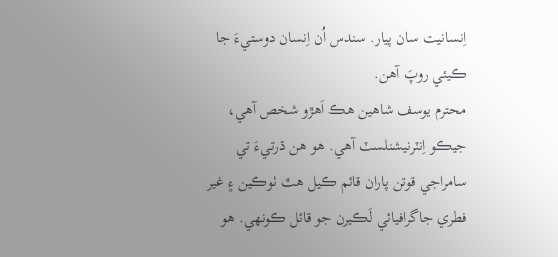اِنسانيت سان پيار. سندس اُن اِنسان دوستيءَ جا ڪيئي روپَ آهن.
محترم يوسف شاهين هڪ اَهڙو شخص آهي، جيڪو اِنٽرنيشنلسٽ آهي. هو هن ڌرتيءَ تي سامراجي قوتن پاران قائم ڪيل هٿ ٺوڪين ۽ غير فطري جاگرافيائي لَڪيرن جو قائل ڪونھي. هو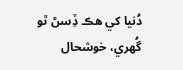دُنيا کي هڪ ڏِسڻ ٿو گُهري، خوشحال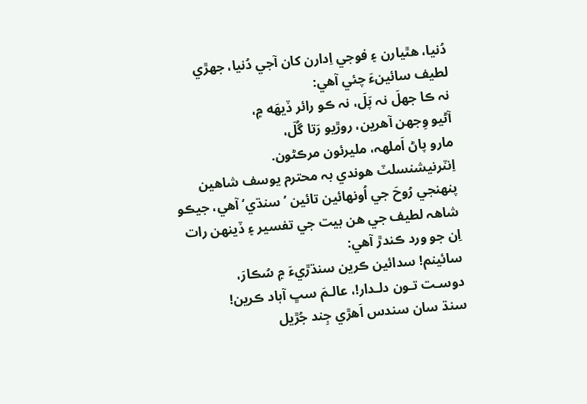دُنيا، هٿيارن ۽ فوجي اِدارن کان آجي دُنيا، جهڙي لطيف سائينءَ چئي آهي:
نہ ڪا جهلَ نہ پَلَ، نہ ڪو رائر ڏيھَه ۾،
آڻيو وِجهن آهرين، روڙيو رَتا گُلَ،
مارو پاڻ اَملھہ، مليرئون مرڪڻون.
اِنٽرنيشنسلٽ هوندي بہ محترم يوسف شاهين پنھنجي رُوحَ جي اُونھائين تائين ’سنڌي‘ آهي، جيڪو شاھہ لطيف جي هن بيت جي تفسير ۽ ڏينھن رات اِن جو ورد ڪندڙ آهي:
سائينم! سدائين ڪرين سنڌڙيءَ ۾ سُڪارَ،
دوسـت تـون دلـدار!، عالـمَ سڀ آباد ڪرين!
سنڌ سان سندس اَهڙي جِند جُڙيل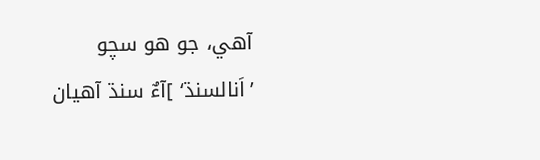آهي، جو هو سچو ’اَنالسنڌ‘ ]آءٌ سنڌ آهيان